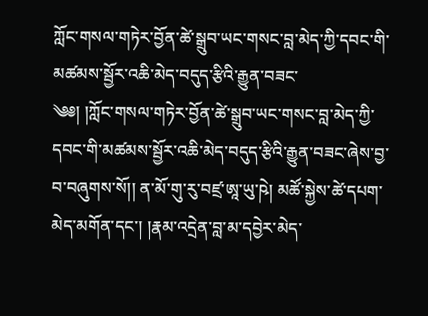ཀློང་གསལ་གཏེར་བྱོན་ཚེ་སྒྲུབ་ཡང་གསང་བླ་མེད་ཀྱི་དབང་གི་མཚམས་སྦྱོར་འཆི་མེད་བདུད་རྩིའི་རྒྱུན་བཟང་
༄༅། །ཀློང་གསལ་གཏེར་བྱོན་ཚེ་སྒྲུབ་ཡང་གསང་བླ་མེད་ཀྱི་དབང་གི་མཚམས་སྦྱོར་འཆི་མེད་བདུད་རྩིའི་རྒྱུན་བཟང་ཞེས་བྱ་བ་བཞུགས་སོ།། ན་མོ་གུ་རུ་བཛྲ་ཨཱ་ཡུ་ཥེ། མཚོ་སྐྱེས་ཚེ་དཔག་མེད་མགོན་དང་། །རྣམ་འདྲེན་བླ་མ་དབྱེར་མེད་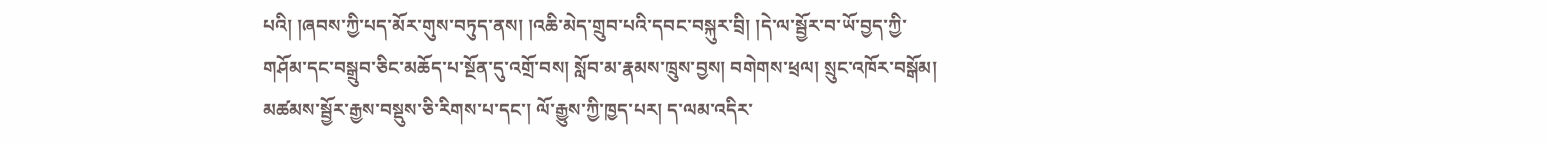པའི། །ཞབས་ཀྱི་པད་མོར་གུས་བཏུད་ནས། །འཆི་མེད་གྲུབ་པའི་དབང་བསྐུར་བྲི། །དེ་ལ་སྦྱོར་བ་ཡོ་བྱད་ཀྱི་གཤོམ་དང་བསྒྲུབ་ཅིང་མཆོད་པ་སྔོན་དུ་འགྲོ་བས། སློབ་མ་རྣམས་ཁྲུས་བྱས། བགེགས་ཕྲལ། སྲུང་འཁོར་བསྒོམ། མཚམས་སྦྱོར་རྒྱས་བསྡུས་ཅི་རིགས་པ་དང་། ལོ་རྒྱུས་ཀྱི་ཁྱད་པར། ད་ལམ་འདིར་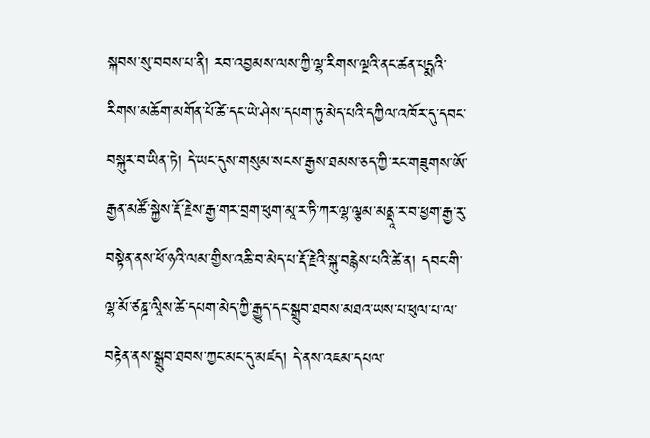སྐབས་སུ་བབས་པ་ནི། རབ་འབྱམས་ལས་ཀྱི་ལྷ་རིགས་ལྔའི་ནང་ཚན་པདྨའི་རིགས་མཆོག་མགོན་པོ་ཚེ་དང་ཡེ་ཤེས་དཔག་ཏུ་མེད་པའི་དཀྱིལ་འཁོར་དུ་དབང་བསྐུར་བ་ཡིན་ཏེ། དེ་ཡང་དུས་གསུམ་སངས་རྒྱས་ཐམས་ཅད་ཀྱི་རང་གཟུགས་ཨོ་རྒྱན་མཚོ་སྐྱེས་རྡོ་རྗེས་རྒྱ་གར་བྲག་ཕུག་མཱ་ར་ཏི་ཀར་ལྷ་ལྕམ་མནྡཱ་ར་བ་ཕྱག་རྒྱ་རུ་བསྟེན་ནས་ཕོ་ཉའི་ལམ་གྱིས་འཆི་བ་མེད་པ་རྡོ་རྗེའི་སྐུ་བརྙེས་པའི་ཚེ་ན། དབང་གི་ལྷ་མོ་ཙཎྜ་ལཱིས་ཚེ་དཔག་མེད་ཀྱི་རྒྱུད་དང་སྒྲུབ་ཐབས་མཐའ་ཡས་པ་ཕུལ་པ་ལ་བརྟེན་ནས་སྒྲུབ་ཐབས་ཀྱང་མང་དུ་མཛད། དེ་ནས་འཇམ་དཔལ་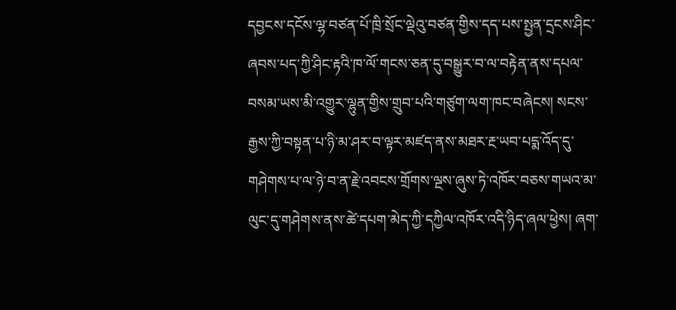དབྱངས་དངོས་ལྷ་བཙན་པོ་ཁྲི་སྲོང་ལྡེའུ་བཙན་གྱིས་དད་པས་སྤྱན་དྲངས་ཤིང་ཞབས་པད་ཀྱི་ཤིང་རྟའི་ཁ་ལོ་གངས་ཅན་དུ་བསྒྱུར་བ་ལ་བརྟེན་ནས་དཔལ་བསམ་ཡས་མི་འགྱུར་ལྷུན་གྱིས་གྲུབ་པའི་གཙུག་ལག་ཁང་བཞེངས། སངས་རྒྱས་ཀྱི་བསྟན་པ་ཉི་མ་ཤར་བ་ལྟར་མཛད་ནས་མཐར་རྔ་ཡབ་པདྨ་འོད་དུ་གཤེགས་པ་ལ་ཉེ་བ་ན་རྗེ་འབངས་གྲོགས་ལྔས་ཞུས་ཏེ་འཁོར་བཅས་གཡའ་མ་ལུང་དུ་གཤེགས་ནས་ཚེ་དཔག་མེད་ཀྱི་དཀྱིལ་འཁོར་འདི་ཉིད་ཞལ་ཕྱེས། ཞག་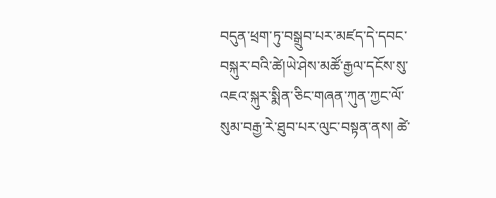བདུན་ཕྲག་ཏུ་བསྒྲུབ་པར་མཛད་དེ་དབང་བསྐུར་བའི་ཚེ།ཡེ་ཤེས་མཚོ་རྒྱལ་དངོས་སུ་འཇའ་སྐུར་སྨིན་ཅིང་གཞན་ཀུན་ཀྱང་ལོ་སུམ་བརྒྱ་རེ་ཐུབ་པར་ལུང་བསྟན་ནས། ཚེ་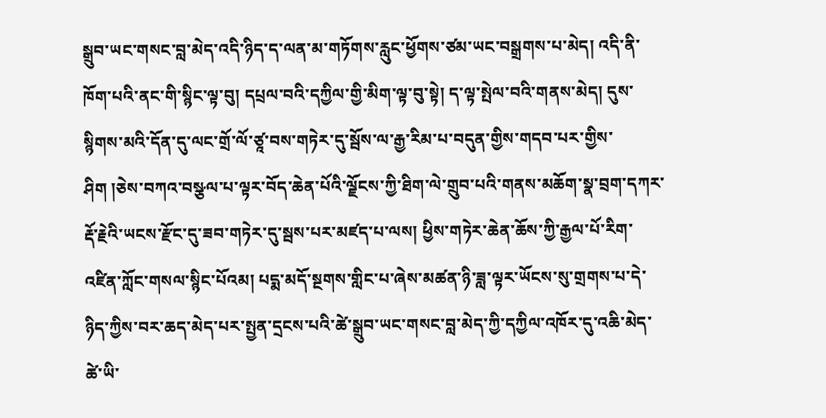སྒྲུབ་ཡང་གསང་བླ་མེད་འདི་ཉིད་ད་ལན་མ་གཏོགས་རླུང་ཕྱོགས་ཙམ་ཡང་བསྒྲགས་པ་མེད། འདི་ནི་ཁོག་པའི་ནང་གི་སྙིང་ལྟ་བུ། དཔྲལ་བའི་དཀྱིལ་གྱི་མིག་ལྟ་བུ་སྟེ། ད་ལྟ་སྤེལ་བའི་གནས་མེད། དུས་སྙིགས་མའི་དོན་དུ་ལང་གྲོ་ལོ་ཙཱ་བས་གཏེར་དུ་སྦོས་ལ་རྒྱ་རིམ་པ་བདུན་གྱིས་གདབ་པར་གྱིས་ཤིག །ཅེས་བཀའ་བསྩལ་པ་ལྟར་བོད་ཆེན་པོའི་ལྗོངས་ཀྱི་ཐིག་ལེ་གྲུབ་པའི་གནས་མཆོག་སྣ་བྲག་དཀར་རྡོ་རྗེའི་ཡངས་རྫོང་དུ་ཟབ་གཏེར་དུ་སྦས་པར་མཛད་པ་ལས། ཕྱིས་གཏེར་ཆེན་ཆོས་ཀྱི་རྒྱལ་པོ་རིག་འཛིན་ཀློང་གསལ་སྙིང་པོའམ། པདྨ་མདོ་སྔགས་གླིང་པ་ཞེས་མཚན་ཉི་ཟླ་ལྟར་ཡོངས་སུ་གྲགས་པ་དེ་ཉིད་ཀྱིས་བར་ཆད་མེད་པར་སྤྱན་དྲངས་པའི་ཚེ་སྒྲུབ་ཡང་གསང་བླ་མེད་ཀྱི་དཀྱིལ་འཁོར་དུ་འཆི་མེད་ཚེ་ཡི་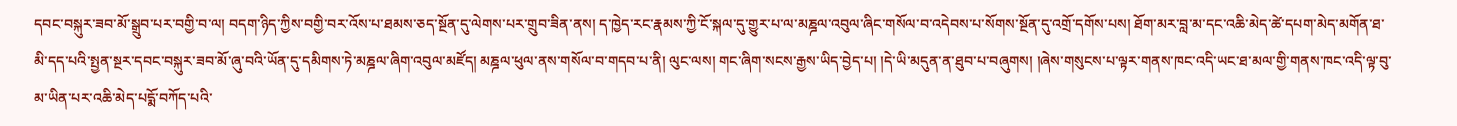དབང་བསྐུར་ཟབ་མོ་སྒྲུབ་པར་བགྱི་བ་ལ། བདག་ཉིད་ཀྱིས་བགྱི་བར་འོས་པ་ཐམས་ཅད་སྔོན་དུ་ལེགས་པར་གྲུབ་ཟིན་ནས། ད་ཁྱེད་རང་རྣམས་ཀྱི་ངོ་སྐལ་དུ་གྱུར་པ་ལ་མཎྜལ་འབུལ་ཞིང་གསོལ་བ་འདེབས་པ་སོགས་སྔོན་དུ་འགྲོ་དགོས་པས། ཐོག་མར་བླ་མ་དང་འཆི་མེད་ཚེ་དཔག་མེད་མགོན་ཐ་མི་དད་པའི་སྤྱན་སྔར་དབང་བསྐུར་ཟབ་མོ་ཞུ་བའི་ཡོན་དུ་དམིགས་ཏེ་མཎྜལ་ཞིག་འབུལ་མཛོད། མཎྜལ་ཕུལ་ནས་གསོལ་བ་གདབ་པ་ནི། ལུང་ལས། གང་ཞིག་སངས་རྒྱས་ཡིད་བྱེད་པ། །དེ་ཡི་མདུན་ན་ཐུབ་པ་བཞུགས། །ཞེས་གསུངས་པ་ལྟར་གནས་ཁང་འདི་ཡང་ཐ་མལ་གྱི་གནས་ཁང་འདི་ལྟ་བུ་མ་ཡིན་པར་འཆི་མེད་པདྨོ་བཀོད་པའི་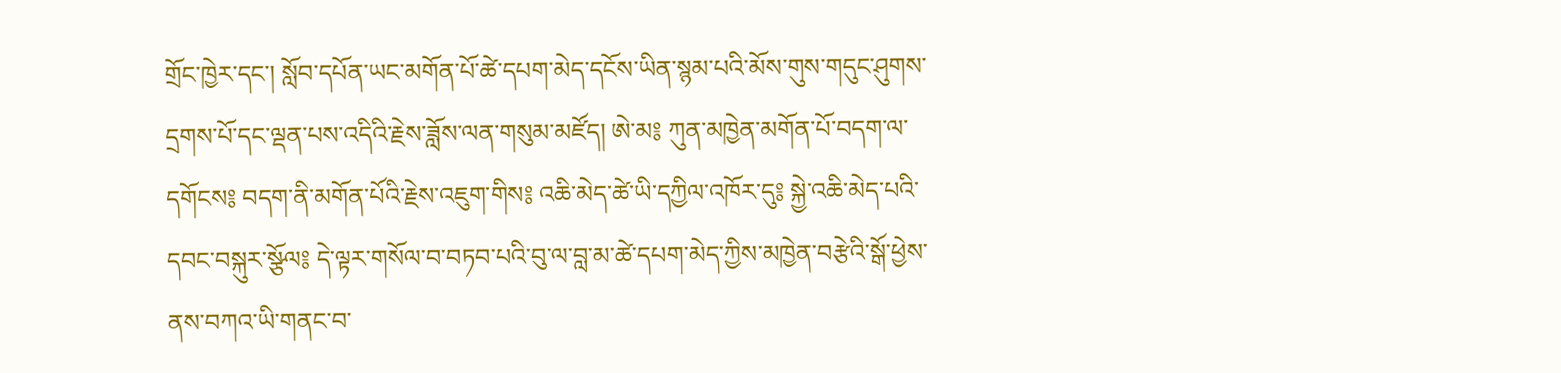གྲོང་ཁྱེར་དང་། སློབ་དཔོན་ཡང་མགོན་པོ་ཚེ་དཔག་མེད་དངོས་ཡིན་སྙམ་པའི་མོས་གུས་གདུང་ཤུགས་དྲགས་པོ་དང་ལྡན་པས་འདིའི་རྗེས་ཟློས་ལན་གསུམ་མཛོད། ཨེ་མ༔ ཀུན་མཁྱེན་མགོན་པོ་བདག་ལ་དགོངས༔ བདག་ནི་མགོན་པོའི་རྗེས་འཇུག་གིས༔ འཆི་མེད་ཚེ་ཡི་དཀྱིལ་འཁོར་དུ༔ སྐྱེ་འཆི་མེད་པའི་དབང་བསྐུར་སྩོལ༔ དེ་ལྟར་གསོལ་བ་བཏབ་པའི་བུ་ལ་བླ་མ་ཚེ་དཔག་མེད་ཀྱིས་མཁྱེན་བརྩེའི་སྒོ་ཕྱེས་ནས་བཀའ་ཡི་གནང་བ་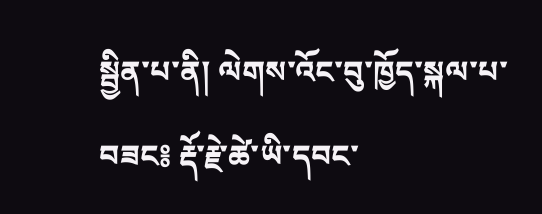སྦྱིན་པ་ནི། ལེགས་འོང་བུ་ཁྱོད་སྐལ་པ་བཟང༔ རྡོ་རྗེ་ཚེ་ཡི་དབང་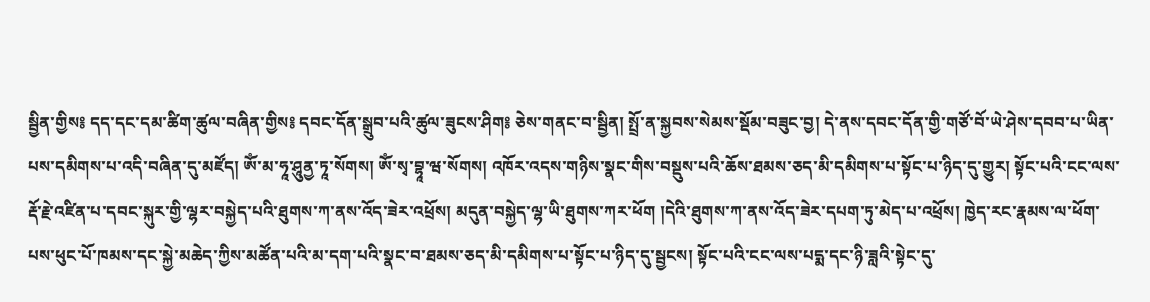སྦྱིན་གྱིས༔ དད་དང་དམ་ཚིག་ཚུལ་བཞིན་གྱིས༔ དབང་དོན་སྒྲུབ་པའི་ཚུལ་ཟུངས་ཤིག༔ ཅེས་གནང་བ་སྦྱིན། སྤྲོ་ན་སྐྱབས་སེམས་སྡོམ་བཟུང་བྱ། དེ་ནས་དབང་དོན་གྱི་གཙོ་བོ་ཡེ་ཤེས་དབབ་པ་ཡིན་པས་དམིགས་པ་འདི་བཞིན་དུ་མཛོད། ཨོཾ་མ་ཧཱ་ཤཱུནྱ་ཏཱ་སོགས། ཨོཾ་སྭ་བྷཱ་ཝ་སོགས། འཁོར་འདས་གཉིས་སྣང་གིས་བསྡུས་པའི་ཆོས་ཐམས་ཅད་མི་དམིགས་པ་སྟོང་པ་ཉིད་དུ་གྱུར། སྟོང་པའི་ངང་ལས་རྡོ་རྗེ་འཛིན་པ་དབང་སྐུར་གྱི་ལྷར་བསྐྱེད་པའི་ཐུགས་ཀ་ནས་འོད་ཟེར་འཕྲོས། མདུན་བསྐྱེད་ལྷ་ཡི་ཐུགས་ཀར་ཕོག །དེའི་ཐུགས་ཀ་ནས་འོད་ཟེར་དཔག་ཏུ་མེད་པ་འཕྲོས། ཁྱེད་རང་རྣམས་ལ་ཕོག་པས་ཕུང་པོ་ཁམས་དང་སྐྱེ་མཆེད་ཀྱིས་མཚོན་པའི་མ་དག་པའི་སྣང་བ་ཐམས་ཅད་མི་དམིགས་པ་སྟོང་པ་ཉིད་དུ་སྦྱངས། སྟོང་པའི་ངང་ལས་པདྨ་དང་ཉི་ཟླའི་སྟེང་དུ་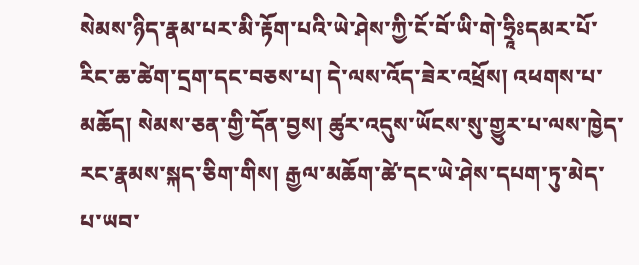སེམས་ཉིད་རྣམ་པར་མི་རྟོག་པའི་ཡེ་ཤེས་ཀྱི་ངོ་བོ་ཡི་གེ་ཧྲཱིཿདམར་པོ་རིང་ཆ་ཚེག་དྲག་དང་བཅས་པ། དེ་ལས་འོད་ཟེར་འཕྲོས། འཕགས་པ་མཆོད། སེམས་ཅན་གྱི་དོན་བྱས། ཚུར་འདུས་ཡོངས་སུ་གྱུར་པ་ལས་ཁྱེད་རང་རྣམས་སྐད་ཅིག་གིས། རྒྱལ་མཆོག་ཚེ་དང་ཡེ་ཤེས་དཔག་ཏུ་མེད་པ་ཡབ་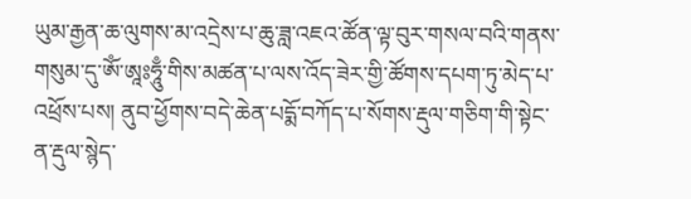ཡུམ་རྒྱན་ཆ་ལུགས་མ་འདྲེས་པ་ཆུ་ཟླ་འཇའ་ཚོན་ལྟ་བུར་གསལ་བའི་གནས་གསུམ་དུ་ཨོཾ་ཨཱཿཧཱུྃ་གིས་མཚན་པ་ལས་འོད་ཟེར་གྱི་ཚོགས་དཔག་ཏུ་མེད་པ་འཕྲོས་པས། ནུབ་ཕྱོགས་བདེ་ཆེན་པདྨོ་བཀོད་པ་སོགས་རྡུལ་གཅིག་གི་སྟེང་ན་རྡུལ་སྙེད་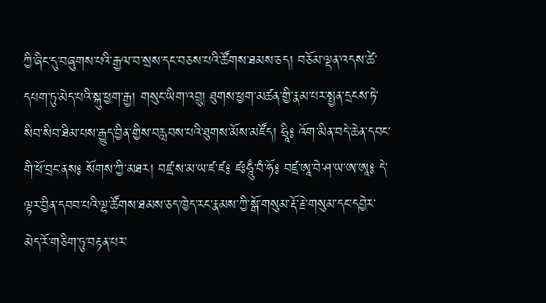ཀྱི་ཞིང་དུ་བཞུགས་པའི་རྒྱལ་བ་སྲས་དང་བཅས་པའི་ཚོགས་ཐམས་ཅད། བཅོམ་ལྡན་འདས་ཚེ་དཔག་ཏུ་མེད་པའི་སྐུ་ཕྱག་རྒྱ། གསུང་ཡིག་འབྲུ། ཐུགས་ཕྱག་མཚན་གྱི་རྣམ་པར་སྤྱན་དྲངས་ཏེ་སིབ་སིབ་ཐིམ་པས་རྒྱུད་བྱིན་གྱིས་བརླབས་པའི་ཐུགས་མོས་མཛོད། ཧྲཱི༔ འོག་མིན་བདེ་ཆེན་དབང་གི་ཕོ་བྲང་ནས༔ སོགས་ཀྱི་མཐར། བཛྲ་ས་མ་ཡ་ཛ་ཛ༔ ཛཿཧཱུྃ་བཾ་ཧོ༔ བཛྲ་ཨཱ་བེ་ཤ་ཡ་ཨ་ཨཱ༔ དེ་ལྟར་བྱིན་དབབ་པའི་ལྷ་ཚོགས་ཐམས་ཅད་ཁྱེད་རང་རྣམས་ཀྱི་སྒོ་གསུམ་རྡོ་རྗེ་གསུམ་དང་དབྱེར་མེད་རོ་གཅིག་ཏུ་བརྟན་པར་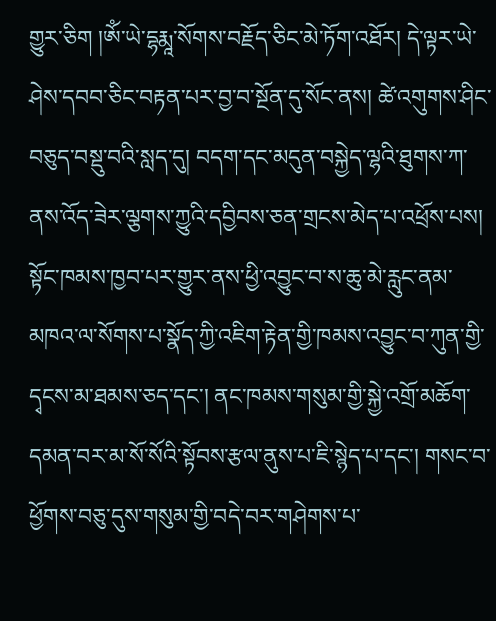གྱུར་ཅིག །ཨོཾ་ཡེ་དྷརྨཱ་སོགས་བརྗོད་ཅིང་མེ་ཏོག་འཐོར། དེ་ལྟར་ཡེ་ཤེས་དབབ་ཅིང་བརྟན་པར་བྱ་བ་སྔོན་དུ་སོང་ནས། ཚེ་འགུགས་ཤིང་བཅུད་བསྡུ་བའི་སླད་དུ། བདག་དང་མདུན་བསྐྱེད་ལྷའི་ཐུགས་ཀ་ནས་འོད་ཟེར་ལྕགས་ཀྱུའི་དབྱིབས་ཅན་གྲངས་མེད་པ་འཕྲོས་པས། སྟོང་ཁམས་ཁྱབ་པར་གྱུར་ནས་ཕྱི་འབྱུང་བ་ས་ཆུ་མེ་རླུང་ནམ་མཁའ་ལ་སོགས་པ་སྣོད་ཀྱི་འཇིག་རྟེན་གྱི་ཁམས་འབྱུང་བ་ཀུན་གྱི་དྭངས་མ་ཐམས་ཅད་དང་། ནང་ཁམས་གསུམ་གྱི་སྐྱེ་འགྲོ་མཆོག་དམན་བར་མ་སོ་སོའི་སྟོབས་རྩལ་ནུས་པ་ཇི་སྙེད་པ་དང་། གསང་བ་ཕྱོགས་བཅུ་དུས་གསུམ་གྱི་བདེ་བར་གཤེགས་པ་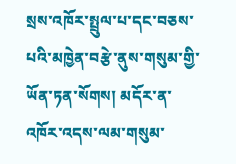སྲས་འཁོར་སྤྲུལ་པ་དང་བཅས་པའི་མཁྱེན་བརྩེ་ནུས་གསུམ་གྱི་ཡོན་ཏན་སོགས། མདོར་ན་འཁོར་འདས་ལམ་གསུམ་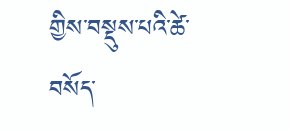གྱིས་བསྡུས་པའི་ཚེ་བསོད་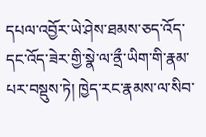དཔལ་འབྱོར་ཡེ་ཤེས་ཐམས་ཅད་འོད་དང་འོད་ཟེར་གྱི་སྣེ་ལ་ནྲྀ་ཡིག་གི་རྣམ་པར་བསྡུས་ཏེ། ཁྱེད་རང་རྣམས་ལ་སིབ་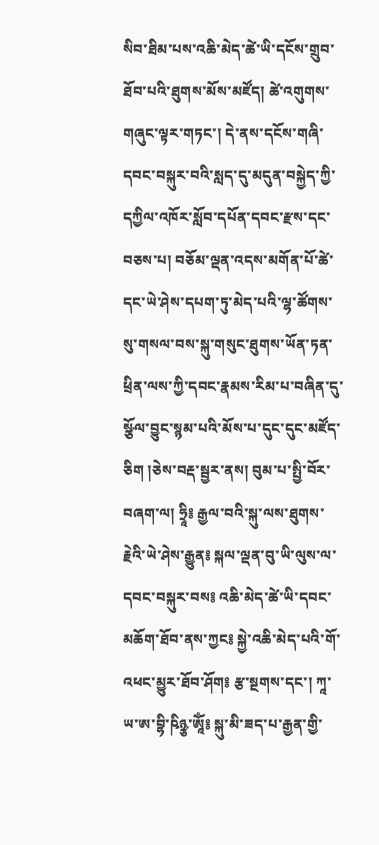སིབ་ཐིམ་པས་འཆི་མེད་ཚེ་ཡི་དངོས་གྲུབ་ཐོབ་པའི་ཐུགས་མོས་མཛོད། ཚེ་འགུགས་གཞུང་ལྟར་གཏང་། དེ་ནས་དངོས་གཞི་དབང་བསྐུར་བའི་སླད་དུ་མདུན་བསྐྱེད་ཀྱི་དཀྱིལ་འཁོར་སློབ་དཔོན་དབང་རྫས་དང་བཅས་པ། བཅོམ་ལྡན་འདས་མགོན་པོ་ཚེ་དང་ཡེ་ཤེས་དཔག་ཏུ་མེད་པའི་ལྷ་ཚོགས་སུ་གསལ་བས་སྐུ་གསུང་ཐུགས་ཡོན་ཏན་ཕྲིན་ལས་ཀྱི་དབང་རྣམས་རིམ་པ་བཞིན་དུ་སྩོལ་བྱུང་སྙམ་པའི་མོས་པ་དུང་དུང་མཛོད་ཅིག །ཅེས་བརྡ་སྦྱར་ནས། བུམ་པ་སྤྱི་བོར་བཞག་ལ། ཧྲཱི༔ རྒྱལ་བའི་སྐུ་ལས་ཐུགས་རྗེའི་ཡེ་ཤེས་རྒྱུན༔ སྐལ་ལྡན་བུ་ཡི་ལུས་ལ་དབང་བསྐུར་བས༔ འཆི་མེད་ཚེ་ཡི་དབང་མཆོག་ཐོབ་ནས་ཀྱང༔ སྐྱེ་འཆི་མེད་པའི་གོ་འཕང་མྱུར་ཐོབ་ཤོག༔ རྩ་སྔགས་དང་། ཀཱ་ཡ་ཨ་བྷི་ཥིཉྩ་ཨཱོཾ༔ སྐུ་མི་ཟད་པ་རྒྱན་གྱི་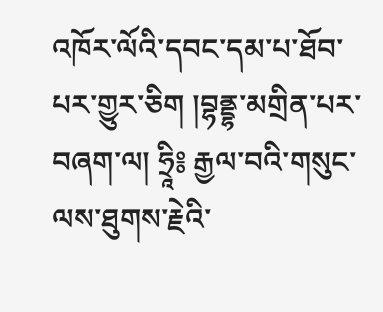འཁོར་ལོའི་དབང་དམ་པ་ཐོབ་པར་གྱུར་ཅིག །བྷནྡྷ་མགྲིན་པར་བཞག་ལ། ཧྲཱི༔ རྒྱལ་བའི་གསུང་ལས་ཐུགས་རྗེའི་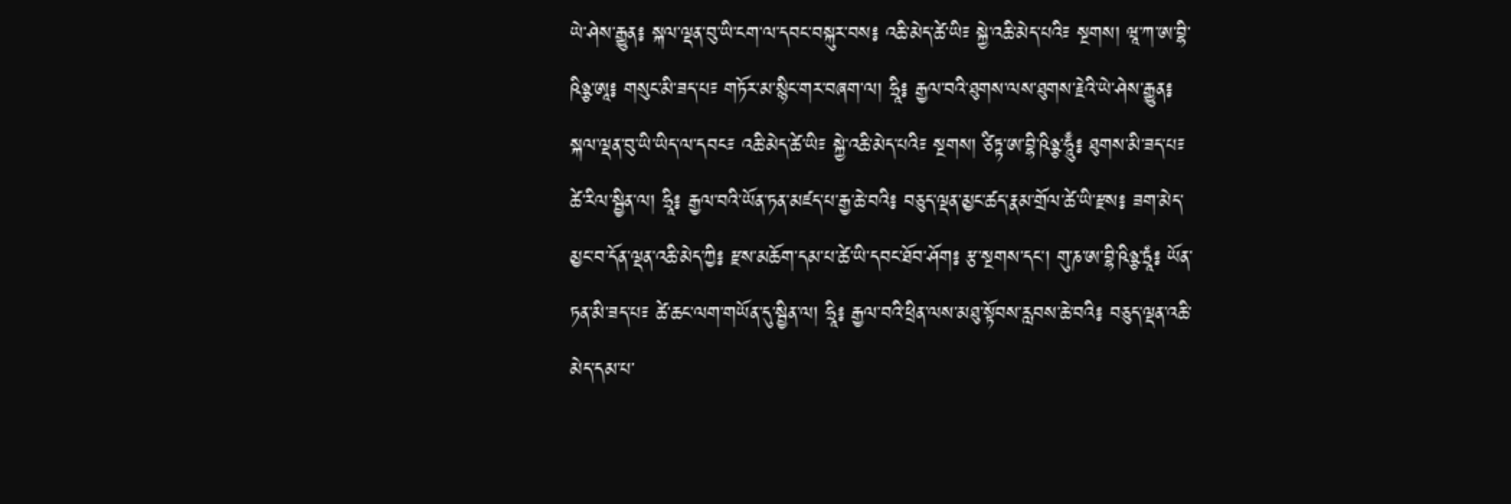ཡེ་ཤེས་རྒྱུན༔ སྐལ་ལྡན་བུ་ཡི་ངག་ལ་དབང་བསྐུར་བས༔ འཆི་མེད་ཚེ་ཡི༴ སྐྱེ་འཆི་མེད་པའི༴ སྔགས། ཝཱ་ཀ་ཨ་བྷི་ཥིཉྩ་ཨཱ༔ གསུང་མི་ཟད་པ༴ གཏོར་མ་སྙིང་གར་བཞག་ལ། ཧྲཱི༔ རྒྱལ་བའི་ཐུགས་ལས་ཐུགས་རྗེའི་ཡེ་ཤེས་རྒྱུན༔ སྐལ་ལྡན་བུ་ཡི་ཡིད་ལ་དབང༴ འཆི་མེད་ཚེ་ཡི༴ སྐྱེ་འཆི་མེད་པའི༴ སྔགས། ཙིཏྟ་ཨ་བྷི་ཥིཉྩ་ཧཱུྃ༔ ཐུགས་མི་ཟད་པ༴ ཚེ་རིལ་སྦྱིན་ལ། ཧྲཱི༔ རྒྱལ་བའི་ཡོན་ཏན་མཛད་པ་རྒྱ་ཆེ་བའི༔ བཅུད་ལྡན་མྱང་ཚད་རྣམ་གྲོལ་ཚེ་ཡི་རྫས༔ ཟག་མེད་མྱང་བ་དོན་ལྡན་འཆི་མེད་ཀྱི༔ རྫས་མཆོག་དམ་པ་ཚེ་ཡི་དབང་ཐོབ་ཤོག༔ རྩ་སྔགས་དང་། གུ་ཎ་ཨ་བྷི་ཥིཉྩ་ཏྲཱཾ༔ ཡོན་ཏན་མི་ཟད་པ༴ ཚེ་ཆང་ལག་གཡོན་དུ་སྦྱིན་ལ། ཧྲཱི༔ རྒྱལ་བའི་ཕྲིན་ལས་མཐུ་སྟོབས་རླབས་ཆེ་བའི༔ བཅུད་ལྡན་འཆི་མེད་དམ་པ་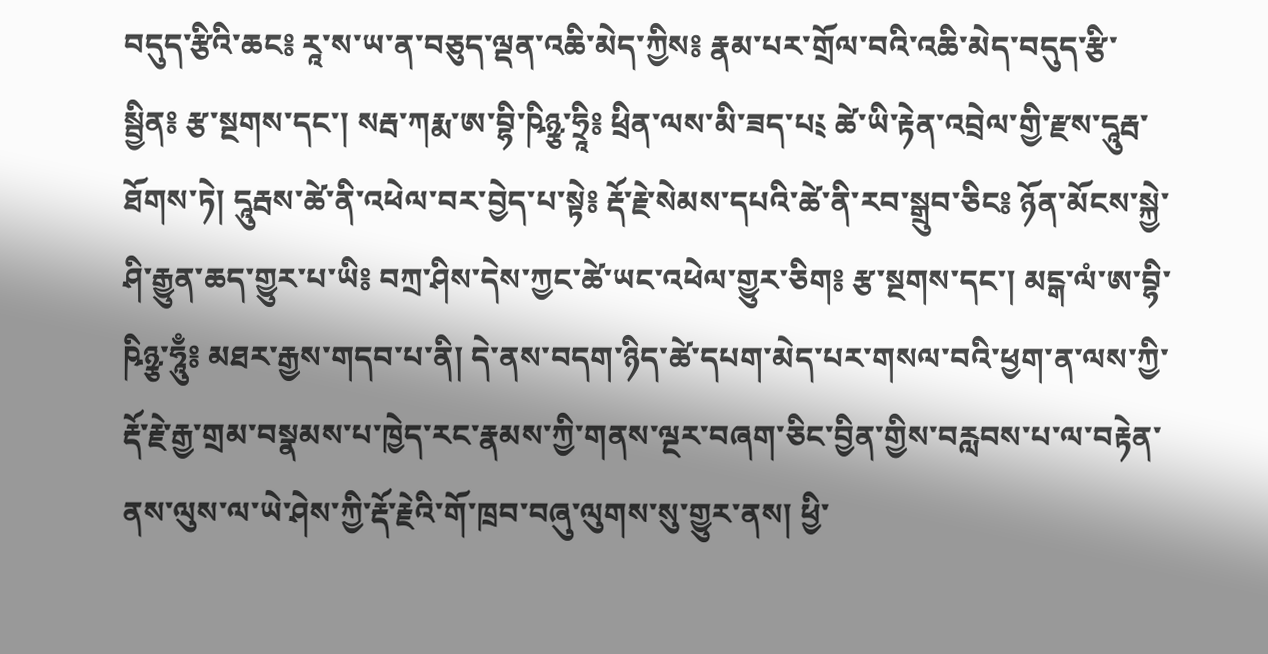བདུད་རྩིའི་ཆང༔ རཱ་ས་ཡ་ན་བཅུད་ལྡན་འཆི་མེད་ཀྱིས༔ རྣམ་པར་གྲོལ་བའི་འཆི་མེད་བདུད་རྩི་སྦྱིན༔ རྩ་སྔགས་དང་། སརྦ་ཀརྨ་ཨ་བྷི་ཥིཉྩ་ཧྲཱི༔ ཕྲིན་ལས་མི་ཟད་པ༴ ཚེ་ཡི་རྟེན་འབྲེལ་གྱི་རྫས་དཱུརྦ་ཐོགས་ཏེ། དཱུརྦས་ཚེ་ནི་འཕེལ་བར་བྱེད་པ་སྟེ༔ རྡོ་རྗེ་སེམས་དཔའི་ཚེ་ནི་རབ་སྒྲུབ་ཅིང༔ ཉོན་མོངས་སྐྱེ་ཤི་རྒྱུན་ཆད་གྱུར་པ་ཡི༔ བཀྲ་ཤིས་དེས་ཀྱང་ཚེ་ཡང་འཕེལ་གྱུར་ཅིག༔ རྩ་སྔགས་དང་། མངྒ་ལཾ་ཨ་བྷི་ཥིཉྩ་ཧཱུྃ༔ མཐར་རྒྱས་གདབ་པ་ནི། དེ་ནས་བདག་ཉིད་ཚེ་དཔག་མེད་པར་གསལ་བའི་ཕྱག་ན་ལས་ཀྱི་རྡོ་རྗེ་རྒྱ་གྲམ་བསྣམས་པ་ཁྱེད་རང་རྣམས་ཀྱི་གནས་ལྔར་བཞག་ཅིང་བྱིན་གྱིས་བརླབས་པ་ལ་བརྟེན་ནས་ལུས་ལ་ཡེ་ཤེས་ཀྱི་རྡོ་རྗེའི་གོ་ཁྲབ་བཞུ་ལུགས་སུ་གྱུར་ནས། ཕྱི་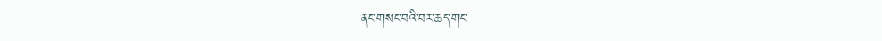ནང་གསང་བའི་བར་ཆད་གང་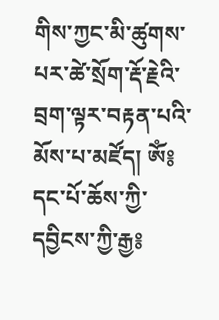གིས་ཀྱང་མི་ཚུགས་པར་ཚེ་སྲོག་རྡོ་རྗེའི་བྲག་ལྟར་བརྟན་པའི་མོས་པ་མཛོད། ཨོཾ༔ དང་པོ་ཆོས་ཀྱི་དབྱིངས་ཀྱི་རྒྱ༔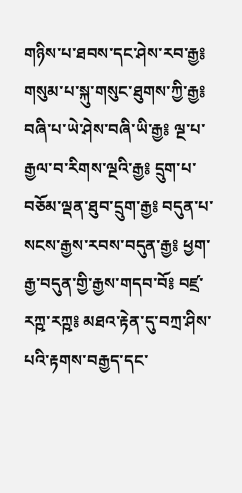གཉིས་པ་ཐབས་དང་ཤེས་རབ་རྒྱ༔ གསུམ་པ་སྐུ་གསུང་ཐུགས་ཀྱི་རྒྱ༔ བཞི་པ་ཡེ་ཤེས་བཞི་ཡི་རྒྱ༔ ལྔ་པ་རྒྱལ་བ་རིགས་ལྔའི་རྒྱ༔ དྲུག་པ་བཅོམ་ལྡན་ཐུབ་དྲུག་རྒྱ༔ བདུན་པ་སངས་རྒྱས་རབས་བདུན་རྒྱ༔ ཕྱག་རྒྱ་བདུན་གྱི་རྒྱས་གདབ་བོ༔ བཛྲ་རཀྵ་རཀྵ༔ མཐའ་རྟེན་དུ་བཀྲ་ཤིས་པའི་རྟགས་བརྒྱད་དང་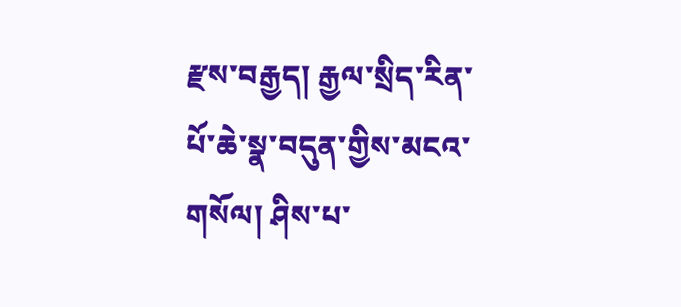རྫས་བརྒྱད། རྒྱལ་སྲིད་རིན་པོ་ཆེ་སྣ་བདུན་གྱིས་མངའ་གསོལ། ཤིས་པ་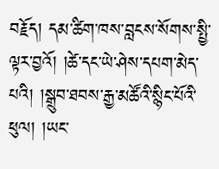བརྗོད། དམ་ཚིག་ཁས་བླངས་སོགས་སྤྱི་ལྟར་བྱའོ། །ཚེ་དང་ཡེ་ཤེས་དཔག་མེད་པའི། །སྒྲུབ་ཐབས་རྒྱ་མཚོའི་སྙིང་པོའི་ཕུལ། །ཡང་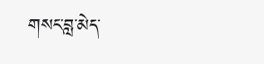གསང་བླ་མེད་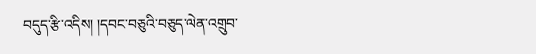བདུད་རྩི་འདིས། །དབང་བཅུའི་བཅུད་ལེན་འགྲུབ་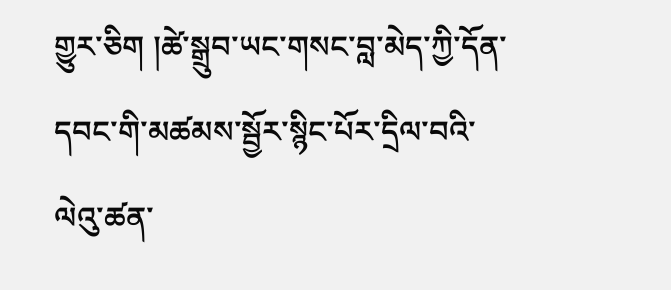གྱུར་ཅིག །ཚེ་སྒྲུབ་ཡང་གསང་བླ་མེད་ཀྱི་དོན་དབང་གི་མཚམས་སྦྱོར་སྙིང་པོར་དྲིལ་བའི་ལེའུ་ཚན་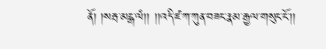ནོ། །སརྦ་མངྒ་ལཾ།། །།འདི་ཛ་ཀ་ཀུན་བཟང་རྣམ་རྒྱལ་གསུང་ངོ་།།